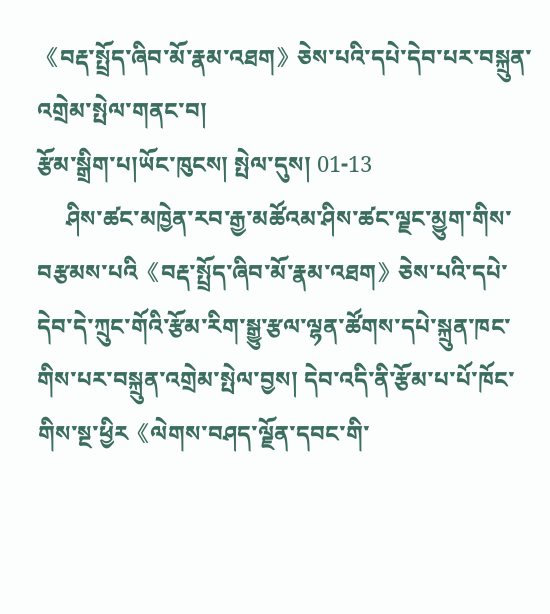《བརྡ་སྤྲོད་ཞིབ་མོ་རྣམ་འཐག》ཅེས་པའི་དཔེ་དེབ་པར་བསྐྲུན་འགྲེམ་སྤེལ་གནང་བ།
རྩོམ་སྒྲིག་པ།ཡོང་ཁུངས། སྤེལ་དུས། 01-13
     ཤིས་ཚང་མཁྱེན་རབ་རྒྱ་མཚོའམ་ཤིས་ཚང་ལྗང་མྱུག་གིས་བརྩམས་པའི《བརྡ་སྤྲོད་ཞིབ་མོ་རྣམ་འཐག》ཅེས་པའི་དཔེ་དེབ་དེ་ཀྲུང་གོའི་རྩོམ་རིག་སྒྱུ་རྩལ་ལྷན་ཚོགས་དཔེ་སྐྲུན་ཁང་གིས་པར་བསྐྲུན་འགྲེམ་སྤེལ་བྱས། དེབ་འདི་ནི་རྩོམ་པ་པོ་ཁོང་གིས་སྔ་ཕྱིར《ལེགས་བཤད་ལྗོན་དབང་གི་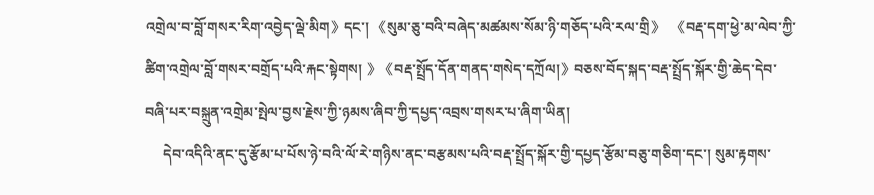འགྲེལ་བ་བློ་གསར་རིག་འབྱེད་ལྡེ་མིག》དང་། 《སུམ་ཅུ་བའི་བཞེད་མཚམས་སོམ་ཉི་གཅོད་པའི་རལ་གྲི》  《བརྡ་དག་ཕྱེ་མ་ལེབ་ཀྱི་ཚིག་འགྲེལ་བློ་གསར་བགྲོད་པའི་རྐང་སྟེགས། 》《བརྡ་སྤྲོད་དོན་གནད་གསེད་དཀྲོལ།》བཅས་བོད་སྐད་བརྡ་སྤྲོད་སྐོར་གྱི་ཆེད་དེབ་བཞི་པར་བསྐྲུན་འགྲེམ་སྤེལ་བྱས་རྗེས་ཀྱི་ཉམས་ཞིབ་ཀྱི་དཔྱད་འབྲས་གསར་པ་ཞིག་ཡིན།
     དེབ་འདིའི་ནང་དུ་རྩོམ་པ་པོས་ཉེ་བའི་ལོ་རེ་གཉིས་ནང་བརྩམས་པའི་བརྡ་སྤྲོད་སྐོར་གྱི་དཔྱད་རྩོམ་བཅུ་གཅིག་དང་། སུམ་རྟགས་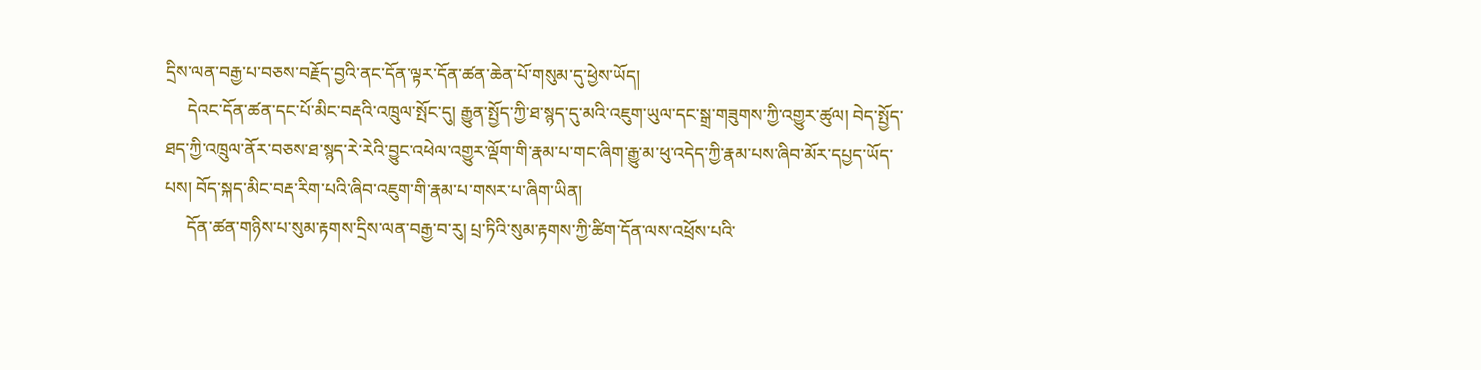དྲིས་ལན་བརྒྱ་པ་བཅས་བརྗོད་བྱའི་ནང་དོན་ལྟར་དོན་ཚན་ཆེན་པོ་གསུམ་དུ་ཕྱེས་ཡོད།
     དེའང་དོན་ཚན་དང་པོ་མིང་བརྡའི་འཁྲུལ་སྤོང་དུ། རྒྱུན་སྤྱོད་ཀྱི་ཐ་སྙད་དུ་མའི་འཇུག་ཡུལ་དང་སྒྲ་གཟུགས་ཀྱི་འགྱུར་ཚུལ། བེད་སྤྱོད་ཐད་ཀྱི་འཁྲུལ་ནོར་བཅས་ཐ་སྙད་རེ་རེའི་བྱུང་འཕེལ་འགྱུར་ལྡོག་གི་རྣམ་པ་གང་ཞིག་རྒྱུ་མ་ཕུ་འདེད་ཀྱི་རྣམ་པས་ཞིབ་མོར་དཔྱད་ཡོད་པས། བོད་སྐད་མིང་བརྡ་རིག་པའི་ཞིབ་འཇུག་གི་རྣམ་པ་གསར་པ་ཞིག་ཡིན།
     དོན་ཚན་གཉིས་པ་སུམ་རྟགས་དྲིས་ལན་བརྒྱ་བ་རུ། པྲ་ཏིའི་སུམ་རྟགས་ཀྱི་ཚིག་དོན་ལས་འཕྲོས་པའི་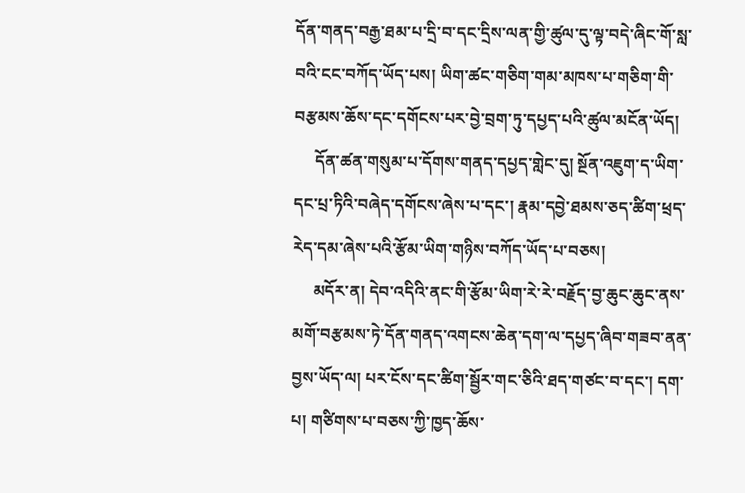དོན་གནད་བརྒྱ་ཐམ་པ་དྲི་བ་དང་དྲིས་ལན་གྱི་ཚུལ་དུ་ལྟ་བདེ་ཞིང་གོ་སླ་བའི་ངང་བཀོད་ཡོད་པས། ཡིག་ཚང་གཅིག་གམ་མཁས་པ་གཅིག་གི་བརྩམས་ཆོས་དང་དགོངས་པར་བྱེ་བྲག་ཏུ་དཔྱད་པའི་ཚུལ་མངོན་ཡོད།
     དོན་ཚན་གསུམ་པ་དོགས་གནད་དཔྱད་གླེང་དུ། སྔོན་འཇུག་ད་ཡིག་དང་པྲ་ཏིའི་བཞེད་དགོངས་ཞེས་པ་དང་། རྣམ་དབྱེ་ཐམས་ཅད་ཚིག་ཕྲད་རེད་དམ་ཞེས་པའི་རྩོམ་ཡིག་གཉིས་བཀོད་ཡོད་པ་བཅས།
     མདོར་ན། དེབ་འདིའི་ནང་གི་རྩོམ་ཡིག་རེ་རེ་བརྗོད་བྱ་ཆུང་ཆུང་ནས་མགོ་བརྩམས་ཏེ་དོན་གནད་འགངས་ཆེན་དག་ལ་དཔྱད་ཞིབ་གཟབ་ནན་བྱས་ཡོད་ལ། པར་ངོས་དང་ཚིག་སྦྱོར་གང་ཅིའི་ཐད་གཙང་བ་དང་། དག་པ། གཙིགས་པ་བཅས་ཀྱི་ཁྱད་ཆོས་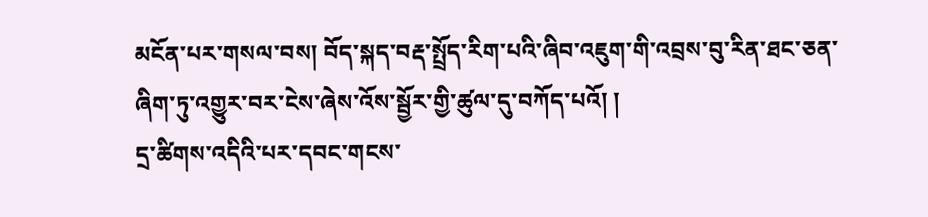མངོན་པར་གསལ་བས། བོད་སྐད་བརྡ་སྤྲོད་རིག་པའི་ཞིབ་འཇུག་གི་འབྲས་བུ་རིན་ཐང་ཅན་ཞིག་ཏུ་འགྱུར་བར་ངེས་ཞེས་འོས་སྦྱོར་གྱི་ཚུལ་དུ་བཀོད་པའོ། །
དྲ་ཚིགས་འདིའི་པར་དབང་གངས་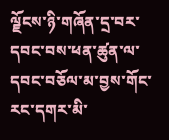ལྗོངས་ཉི་གཞོན་དྲ་བར་དབང་བས་ཕན་ཚུན་ལ་དབང་བཅོལ་མ་བྱས་གོང་རང་དགར་མི་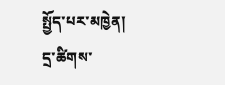སྤྱོད་པར་མཁྱེན།
དྲ་ཚིགས་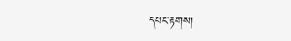དཔང་རྟགས།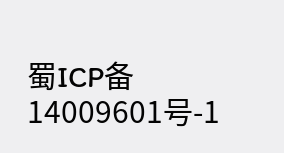蜀ICP备14009601号-1